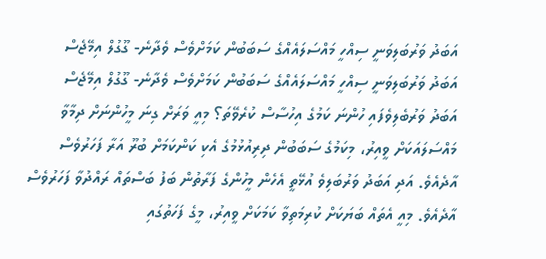އަބަދު ވަރުބަލިވަނީ ސިއްހީ މައްސަލައެއްގެ ސަބަބުން ކަމަށްވެސް ވެދާނެ- ގޫގުލް އިމޭޖެސް
އަބަދު ވަރުބަލިވަނީ ސިއްހީ މައްސަލައެއްގެ ސަބަބުން ކަމަށްވެސް ވެދާނެ- ގޫގުލް އިމޭޖެސް
އަބަދު ވަރުބެލިވެފައި ހުންނަ ކަމުގެ އިހުސާސް ކުރެވޭތަ؟ މިއީ ވަރަށް ގިނަ މީހުންނަށް ދިމާވާ މައްސަލައަކަށް ވީއިރު، މިކަމުގެ ސަބަބުން ދިރިއުޅުމުގެ އެކި ކަންކަމަށް ބުރޫ އަރާ ފަހަރުވެސް އާދެއެވެ. އަދި އަބަދު ވަރުބަލިވެ އުޅޭތީ އެހެން މީހުންގެ ފަރާތުން ބަފު ބަސްތައް ރައްދުވާ ފަހަރުވެސް އާދެއެވެ. މިއީ އެތައް ބަޔަކަށް ކުރިމަތިވާ ކަމަކަށް ވީއިރު، މީގެ ފަހަތުގައި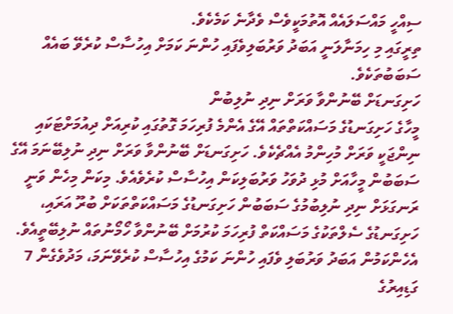ސިއްހީ މައްސަލައެއް އޮތުމަކީވެސް ވެދާނެ ކަމެކެވެ.
ތިރީގައި މި ހިމަނާލަނީ އަބަދު ވަރުބަލިވެފައި ހުންނަ ކަމަށް އިހުސާސް ކުރެވޭ ބައެއް ސަބަބުތަކެވެ.
ހަށިގަނޑަށް ބޭނުންވާ ވަރަށް ނިދި ނުލިބުން
މީހާގެ ހަށިގަނޑުގެ މަސައްކަތްތައް އޭގެ އެންމެ ފުރިހަމަ ގޮތުގައި ކުރިއަށް ދިއުމަށްޓަކައި ނިންޖަކީ ވަރަށް މުހިންމު އެއްޗެކެވެ. ހަށިގަނޑަށް ބޭނުންވާ ވަރަށް ނިދި ނުލިބޭނަމަ އޭގެ ސަބަބުން މީހާއަށް މުޅި ދުވަހު ވަރުބަލިކަން އިހުސާސް ކުރެވެއެވެ. މިކަން މިހެން ވަނީ ރަނގަޅަށް ނިދި ނުލިބުމުގެ ސަބަބުން ހަށިގަނޑުގެ މަސައްކަތްތަކަށް ބުރޫ އަރައި، ހަށިގަނޑުގެ ސެލްތަކުގެ މަސައްކަތް ފުރިހަމަ ކުރުމަށް ބޭނުންވާ ހޯމޯނުތައް ނުލިބޭތީއެވެ. އެހެންކަމުން އަބަދު ވަރުބަލި ވެފައި ހުންނަ ކަމުގެ އިހުސާސް ކުރެވޭނަމަ، މަދުވެގެން 7 ގަޑިއިރުގެ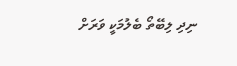ނިދި ލިބޭތޯ ބެލުމަކީ ވަރަށް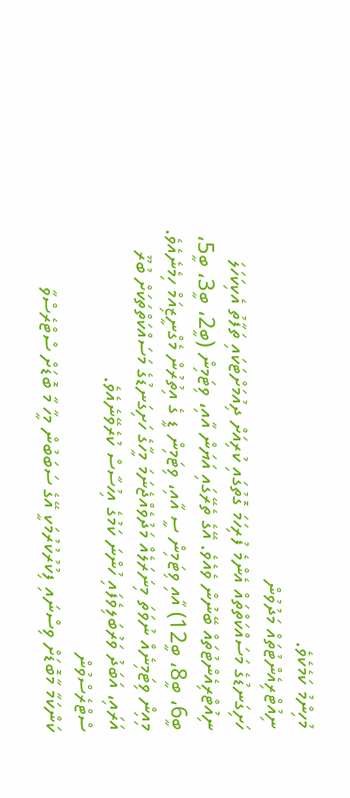މުހިންމު ކަމެކެވެ.
ނިއުޓްރިއެންޓުތައް މަދުވުން
ހަށިގަނޑުގެ މަސައްކަތްތައް އެންމެ ފުރިހަމަ ގޮތުގައި ކުރިއަށް ދިއުމަށްޓަކައި ތަފާތު އެކިކަހަލަ ނިއުޓްރިއެންޓުތައް ބޭނުން ވެއެވެ. އޭގެ ތެރޭގައި އަޔަން އާއި، ވިޓަމިން (ބީ2، ބީ3، ބީ5، ބީ6، ބީ8، ބީ12) އާއި ވިޓަމިން ސީ އާއި، ވިޓަމިން ޑީ ގެ އިތުރުން މެގްނީޒިއަމް ހިމެނެއެވެ. މިއިން ވިޓަމިނެއް ނުވަތަ މިނަރަލެއް މަދުވެއްޖެނަމަ މީހާގެ ހަށިގަނޑުގެ މަސައްކަތްތަކަށް ބުރޫ އަރައި، އަބަދު ވަރުބަލިވެފައި ހުންނަ ކަމުގެ އިހުސާސް ކުރެވޭނެއެވެ.
ސްޓްރެސްވުން
ކަންކަމާ މާބޮޑަށް ވިސްނައި ފިކުރުކުރުމަކީ އޭގެ ސަބަބުން މީހާ މާ ބޮޑަށް ސްޓްރެސްވާ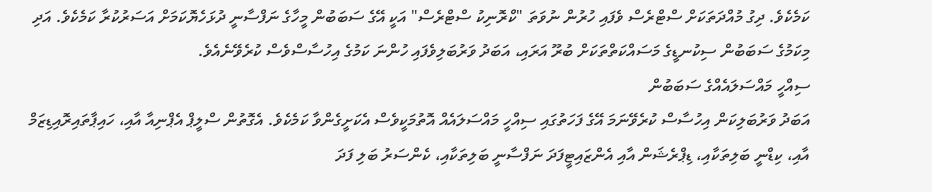ކަމެކެވެ. ދިގު މުއްދަތަކަށް ސްޓްރެސް ވެފައި ހުރުން ނުވަތަ "ކްރޮނިކު ސްޓްރެސް" އަކީ އޭގެ ސަބަބުން މީހާގެ ނަފްސާނީ ދުޅަހެޔޮކަމަށް އަސަރުކުރާ ކަމެކެވެ. އަދި މިކަމުގެ ސަބަބުން ސިކުނޑީގެ މަސައްކަތްތަކަށް ބުރޫ އަރައި، އަބަދު ވަރުބަލިވެފައި ހުންނަ ކަމުގެ އިހުސާސްވެސް ކުރެވޭނެއެވެ.
ސިއްހީ މައްސަލައެއްގެ ސަބަބުން
އަބަދު ވަރުބަލިކަން އިހުސާސް ކުރެވޭނަމަ އޭގެ ފަހަތުގައި ސިއްހީ މައްސަލައެއް އޮތުމަކީވެސް އެކަށީގެންވާ ކަމެކެވެ. އެގޮތުން ސްލީޕް އެޕްނިއާ އާއި، ހައިޕާތައިރޮއިޑިޒަމް އާއި، ކިޑްނީ ބަލިތަކާއި، ޑިޕްރެޝަން އާއި އެންޒައިޓީފަދަ ނަފްސާނީ ބަލިތަކާއި، ކެންސަރު ބަލި ފަދަ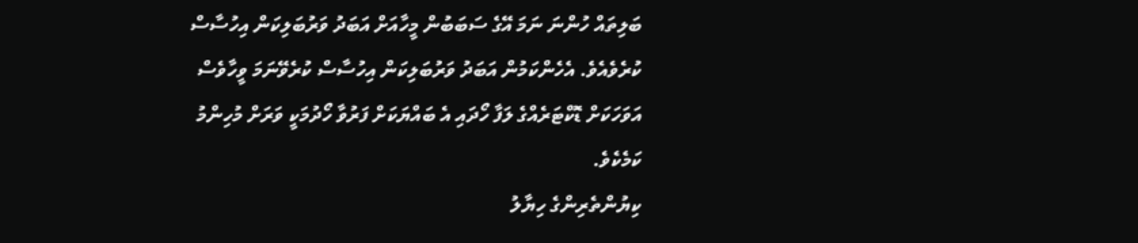ބަލިތައް ހުންނަ ނަމަ އޭގެ ސަބަބުން މީހާއަށް އަބަދު ވަރުބަލިކަން އިހުސާސް ކުރެވެއެވެ. އެހެންކަމުން އަބަދު ވަރުބަލިކަން އިހުސާސް ކުރެވޭނަމަ ވީހާވެސް އަވަހަކަށް ޑޮކްޓަރެއްގެ ލަފާ ހޯދައި އެ ބައްޔަކަށް ފަރުވާ ހޯދުމަކީ ވަރަށް މުހިންމު ކަމެކެވެ.
ކިޔުންތެރިންގެ ހިޔާލު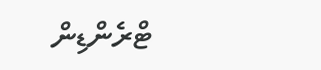ޓްރެންޑިން